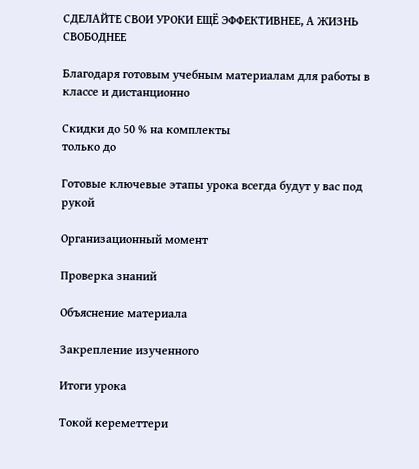СДЕЛАЙТЕ СВОИ УРОКИ ЕЩЁ ЭФФЕКТИВНЕЕ, А ЖИЗНЬ СВОБОДНЕЕ

Благодаря готовым учебным материалам для работы в классе и дистанционно

Скидки до 50 % на комплекты
только до

Готовые ключевые этапы урока всегда будут у вас под рукой

Организационный момент

Проверка знаний

Объяснение материала

Закрепление изученного

Итоги урока

Токой кереметтери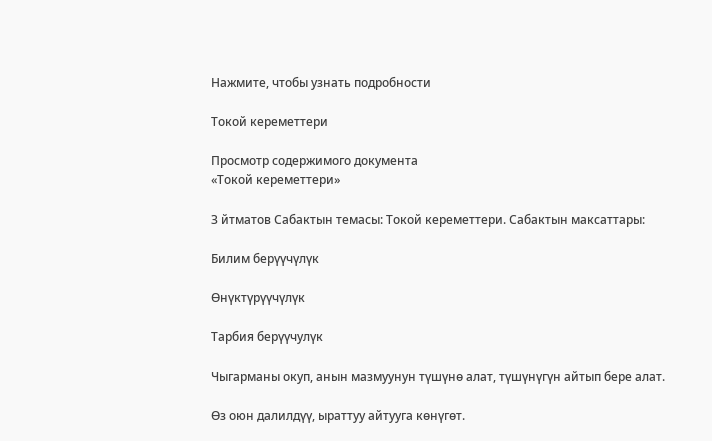Нажмите, чтобы узнать подробности

Токой кереметтери

Просмотр содержимого документа
«Токой кереметтери»

З йтматов Сабактын темасы: Токой кереметтери. Сабактын максаттары:

Билим берүүчүлүк

Өнүктүрүүчүлүк

Тарбия берүүчулүк

Чыгарманы окуп, анын мазмуунун түшүнө алат, түшүнүгүн айтып бере алат.

Өз оюн далилдүү, ыраттуу айтууга көнүгөт.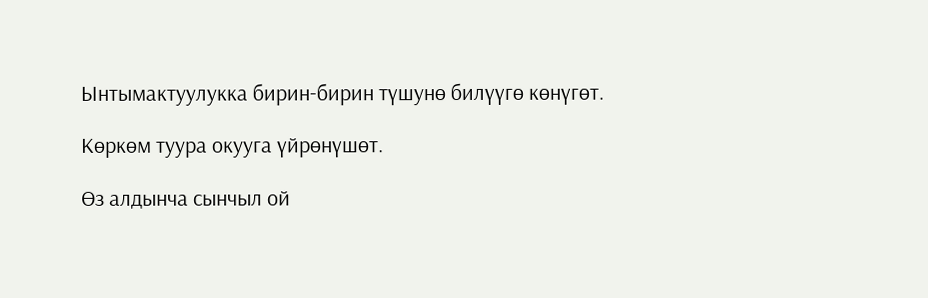Ынтымактуулукка бирин-бирин түшунө билүүгө көнүгөт.

Көркөм туура окууга үйрөнүшөт.

Өз алдынча сынчыл ой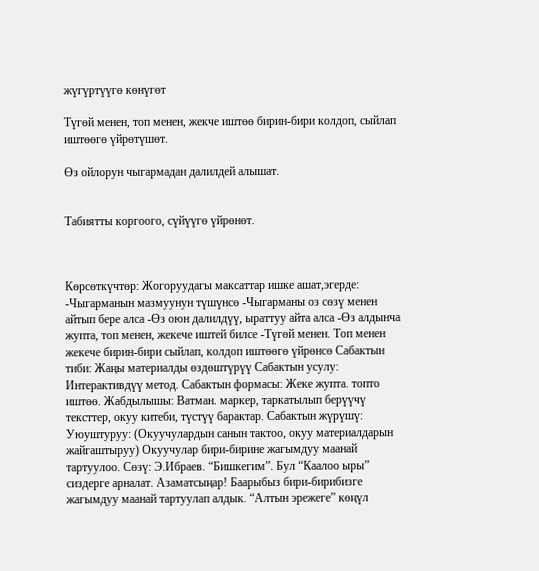жүгүртүүгө көнүгөт

Түгөй менен, топ менен, жекче иштөө бирин-бири колдоп, сыйлап иштөөгө үйрөтүшөт.

Өз ойлорун чыгармадан далилдей алышат.


Табиятты коргоого, сүйүүгө үйрөнөт.



Көрсөткүчтөр: Жогоруудагы максаттар ишке ашат,эгерде: -Чыгарманын мазмуунун түшүнсө -Чыгарманы оз сөзү менен айтып бере алса -Өз оюн далилдүү, ыраттуу айта алса -Өз алдынча жупта, топ менен, жекече иштей билсе -Түгөй менен. Топ менен жекече бирин-бири сыйлап, колдоп иштөөгө үйрөнсө Сабактын тиби: Жаңы материалды өздөштүрүү Сабактын усулу: Интерактивдүү метод. Сабактын формасы: Жеке жупта. топто иштөө. Жабдылышы: Ватман. маркер, таркатылып берүүчү тексттер, окуу китеби, түстүү барактар. Сабактын жүрүшү: Уюуштуруу: (Окуучулардын санын тактоо, окуу материалдарын жайгаштыруу) Окуучулар бири-бирине жагымдуу маанай тартуулоо. Сөзү: Э.Ибраев. “Бишкегим”. Бул “Каалоо ыры” сиздерге арналат. Азаматсыңар! Баарыбыз бири-бирибизге жагымдуу маанай тартуулап алдык. “Алтын эрежеге” көңүл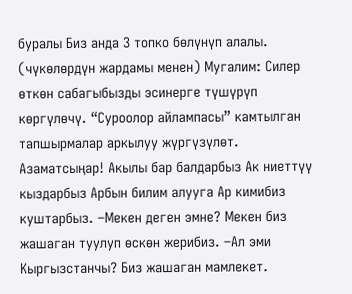буралы Биз анда 3 топко бөлүнүп алалы. (чүкөлөрдүн жардамы менен) Мугалим: Силер өткөн сабагыбызды эсинерге түшүрүп көргүлөчү. “Суроолор айлампасы” камтылган тапшырмалар аркылуу жүргүзүлөт. Азаматсыңар! Акылы бар балдарбыз Ак ниеттүү кыздарбыз Арбын билим алууга Ар кимибиз куштарбыз. –Мекен деген эмне? Мекен биз жашаган туулуп өскөн жерибиз. –Ал эми Кыргызстанчы? Биз жашаган мамлекет.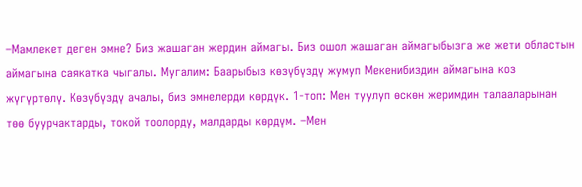–Мамлекет деген эмне? Биз жашаган жердин аймагы. Биз ошол жашаган аймагыбызга же жети областын аймагына саякатка чыгалы. Мугалим: Баарыбыз көзүбүздү жумуп Мекенибиздин аймагына коз жүгүртөлү. Көзүбүздү ачалы, биз эмнелерди көрдүк. 1-топ: Мен туулуп өскөн жеримдин талааларынан төө буурчактарды, токой тоолорду, малдарды көрдүм. –Мен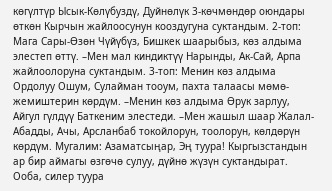көгүлтүр Ысык-Көлүбуздү, Дуйнөлүк 3-көчмөндөр оюндары өткөн Кырчын жайлоосунун кооздугуна суктандым. 2-топ: Мага Сары-Өзөн Чүйүбүз, Бишкек шаарыбыз, көз алдыма элестеп өттү. –Мен мал киндиктүү Нарынды, Ак-Сай, Арпа жайлоолоруна суктандым. 3-топ: Менин көз алдыма Ордолуу Ошум, Сулайман тооум, пахта талаасы мөмө-жемиштерин көрдүм. –Менин көз алдыма Өрук зарлуу, Айгул гүлдүү Баткеним элестеди. –Мен жашыл шаар Жалал-Абадды, Ачы, Арсланбаб токойлорун, тоолорун, көлдөрүн көрдүм. Мугалим: Азаматсыңар, Эң туура! Кыргызстандын ар бир аймагы өзгөчө сулуу, дүйнө жүзүн суктандырат. Ооба, силер туура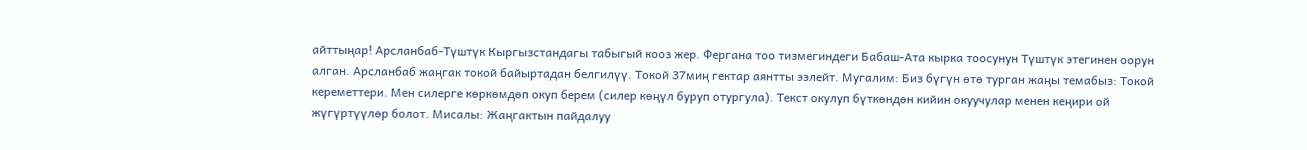айттыңар! Арсланбаб-Түштүк Кыргызстандагы табыгый кооз жер. Фергана тоо тизмегиндеги Бабаш-Ата кырка тоосунун Түштүк этегинен оорун алган. Арсланбаб жаңгак токой байыртадан белгилүү. Токой 37миң гектар аянтты ээлейт. Мугалим: Биз бүгүн өтө турган жаңы темабыз: Токой кереметтери. Мен силерге көркөмдөп окуп берем (силер көңүл буруп отургула). Текст окулуп бүткөндөн кийин окуучулар менен кеңири ой жүгүртүүлөр болот. Мисалы: Жаңгактын пайдалуу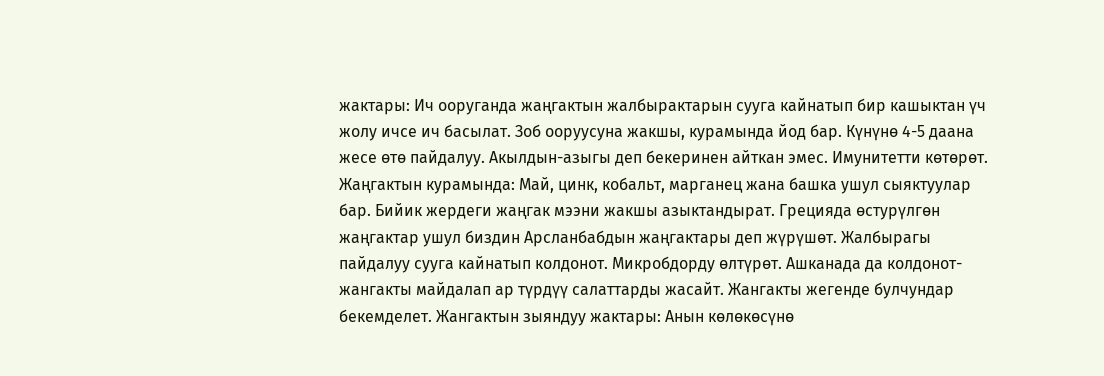жактары: Ич ооруганда жаңгактын жалбырактарын сууга кайнатып бир кашыктан үч жолу ичсе ич басылат. Зоб ооруусуна жакшы, курамында йод бар. Күнүнө 4-5 даана жесе өтө пайдалуу. Акылдын-азыгы деп бекеринен айткан эмес. Имунитетти көтөрөт. Жаңгактын курамында: Май, цинк, кобальт, марганец жана башка ушул сыяктуулар бар. Бийик жердеги жаңгак мээни жакшы азыктандырат. Грецияда өстурүлгөн жаңгактар ушул биздин Арсланбабдын жаңгактары деп жүрүшөт. Жалбырагы пайдалуу сууга кайнатып колдонот. Микробдорду өлтүрөт. Ашканада да колдонот- жангакты майдалап ар түрдүү салаттарды жасайт. Жангакты жегенде булчундар бекемделет. Жангактын зыяндуу жактары: Анын көлөкөсүнө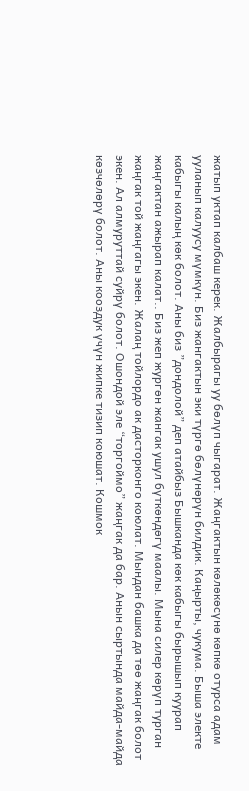жатып уктап калбаш керек. Жалбырагы уу бөлүп чыгарат. Жаңгактын көлөкөсүнө көпкө отурса адам ууланып калуусу мүмкүн. Биз жангактын эки түргө бөлүнөрүн билдик. Каңырты, чукума. Быша электе кабыгы калың көк болот. Аны биз ”дондолой” деп атайбыз Бышканда көк кабыгы бырышып куурап жаңгактан ажырап калат.. Биз жеп жургөн жангак ушул бүткөндөгү маалы. Мына силер көрүп турган жаңгак той жаңгагы экен. Жалаң тойлордо ак дасторконго коюлат. Мындан башка да төө жаңгак болот экен. Ал алмуруттай суйрү болот. Ошондой эле “торгоймо” жаңгак да бар. Анын сыртында майда-майда көзчөлөрү болот. Аны кооздук үчүн жипке тизип коюшат. Кошмок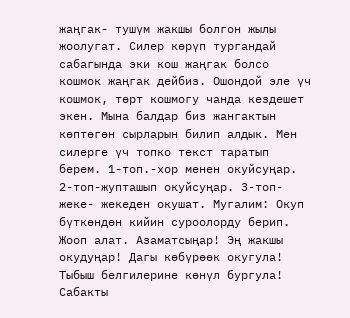жаңгак- тушүм жакшы болгон жылы жоолугат. Силер көрүп тургандай сабагында эки кош жаңгак болсо кошмок жаңгак дейбиз. Ошондой эле үч кошмок, төрт кошмогу чанда кездешет экен. Мына балдар биз жангактын көптөгөн сырларын билип алдык. Мен силерге үч топко текст таратып берем. 1-топ.-хор менен окуйсуңар. 2-топ-жупташып окуйсуңар. 3-топ-жеке- жекеден окушат. Мугалим: Окуп бүткөндөн кийин суроолорду берип. Жооп алат. Азаматсыңар! Эң жакшы окудуңар! Дагы көбүрөөк окугула! Тыбыш белгилерине көнүл бургула! Сабакты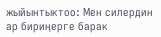жыйынтыктоо: Мен силердин ар бириңерге барак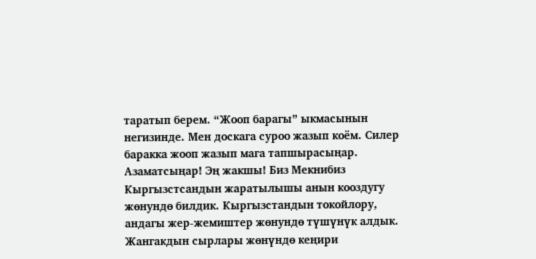таратып берем. “Жооп барагы” ыкмасынын негизинде. Мен доскага суроо жазып коём. Силер баракка жооп жазып мага тапшырасыңар. Азаматсыңар! Эң жакшы! Биз Мекнибиз Кыргызстсандын жаратылышы анын кооздугу жөнундө билдик. Кыргызстандын токойлору, андагы жер-жемиштер жөнундө түшүнүк алдык. Жангакдын сырлары жөнүндө кеңири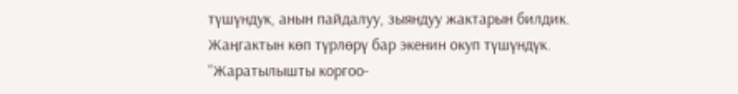түшүндук, анын пайдалуу, зыяндуу жактарын билдик. Жаңгактын көп түрлөрү бар экенин окуп түшүндүк. “Жаратылышты коргоо-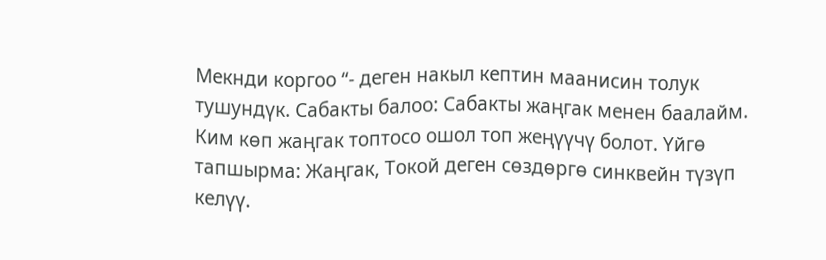Мекнди коргоо “- деген накыл кептин маанисин толук тушундүк. Сабакты балоо: Сабакты жаңгак менен баалайм. Ким көп жаңгак топтосо ошол топ жеңүүчү болот. Үйгө тапшырма: Жаңгак, Токой деген сөздөргө синквейн түзүп келүү.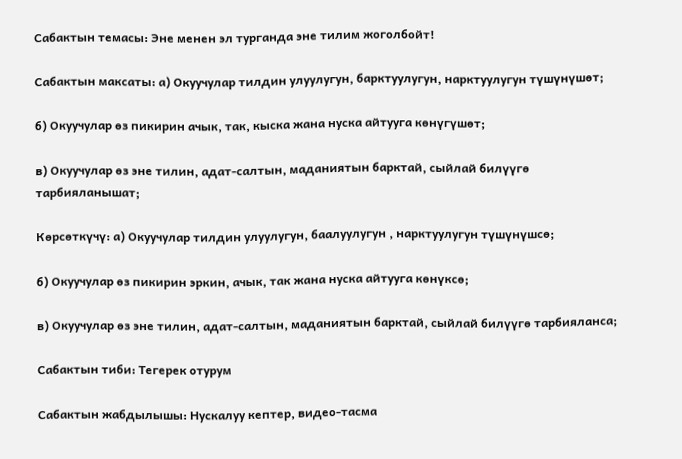Сабактын темасы: Эне менен эл турганда эне тилим жоголбойт!

Сабактын максаты: а) Окуучулар тилдин улуулугун, барктуулугун, нарктуулугун түшүнүшөт;

б) Окуучулар өз пикирин ачык, так, кыска жана нуска айтууга көнүгүшөт;

в) Окуучулар өз эне тилин, адат-салтын, маданиятын барктай, сыйлай билүүгө тарбияланышат;

Көрсөткүчү: а) Окуучулар тилдин улуулугун, баалуулугун , нарктуулугун түшүнүшсө;

б) Окуучулар өз пикирин эркин, ачык, так жана нуска айтууга көнүксө;

в) Окуучулар өз эне тилин, адат-салтын, маданиятын барктай, сыйлай билүүгө тарбияланса;

Сабактын тиби: Тегерек отурум

Сабактын жабдылышы: Нускалуу кептер, видео-тасма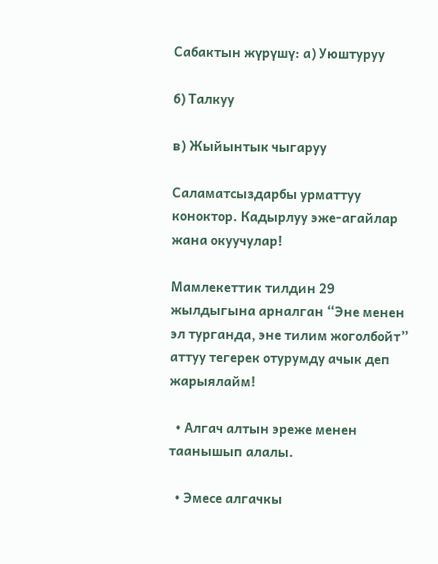Сабактын жүрүшү: а) Уюштуруу

б) Талкуу

в) Жыйынтык чыгаруу

Саламатсыздарбы урматтуу коноктор. Кадырлуу эже-агайлар жана окуучулар!

Мамлекеттик тилдин 29 жылдыгына арналган “Эне менен эл турганда, эне тилим жоголбойт” аттуу тегерек отурумду ачык деп жарыялайм!

  • Алгач алтын эреже менен таанышып алалы.

  • Эмесе алгачкы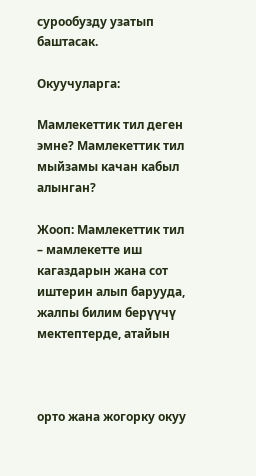сурообузду узатып баштасак.

Окуучуларга:

Мамлекеттик тил деген эмне? Мамлекеттик тил мыйзамы качан кабыл алынган?

Жооп: Мамлекеттик тил – мамлекетте иш кагаздарын жана сот иштерин алып барууда, жалпы билим берүүчү мектептерде, атайын



орто жана жогорку окуу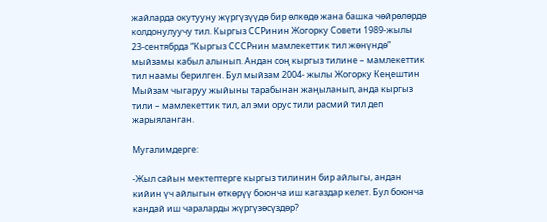жайларда окутууну жүргүзүүдө бир өлкөдө жана башка чөйрөлөрдө колдонулуучу тил. Кыргыз ССРинин Жогорку Совети 1989-жылы 23-сентябрда “Кыргыз СССРнин мамлекеттик тил жөнүндө” мыйзамы кабыл алынып. Андан соң кыргыз тилине – мамлекеттик тил наамы берилген. Бул мыйзам 2004- жылы Жогорку Кеңештин Мыйзам чыгаруу жыйыны тарабынан жаңыланып, анда кыргыз тили – мамлекеттик тил, ал эми орус тили расмий тил деп жарыяланган.

Мугалимдерге:

-Жыл сайын мектептерге кыргыз тилинин бир айлыгы, андан кийин үч айлыгын өткөрүү боюнча иш кагаздар келет. Бул боюнча кандай иш чараларды жүргүзөсүздөр?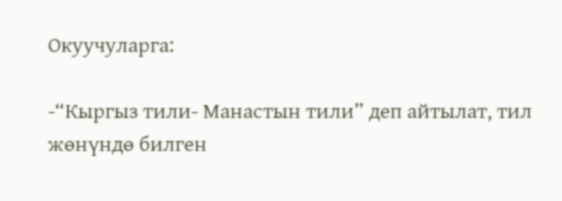Окуучуларга:

-“Кыргыз тили- Манастын тили” деп айтылат, тил жөнүндө билген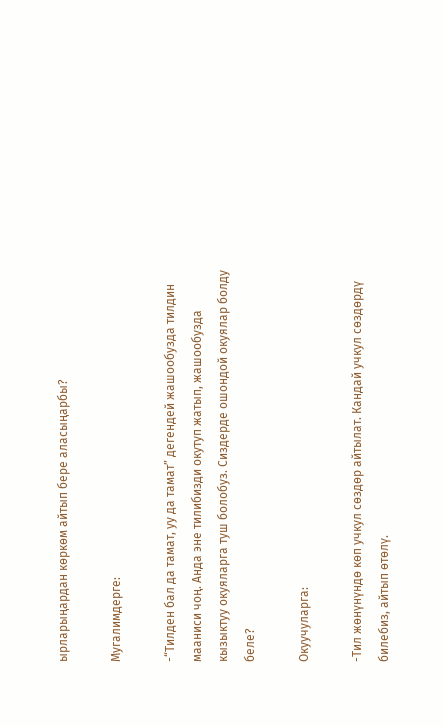ырларыңардан көркөм айтып бере аласыңарбы?

Мугалимдерге:

-“Тилден бал да тамат, уу да тамат” дегендей жашообузда тилдин мааниси чоң. Анда эне тилибизди окутуп жатып, жашообузда кызыктуу окуяларга туш болобуз. Сиздерде ошондой окуялар болду беле?

Окуучуларга:

-Тил жөнүнүндө көп учкул сөздөр айтылат. Кандай учкул сөздөрдү билебиз, айтып өтөлү.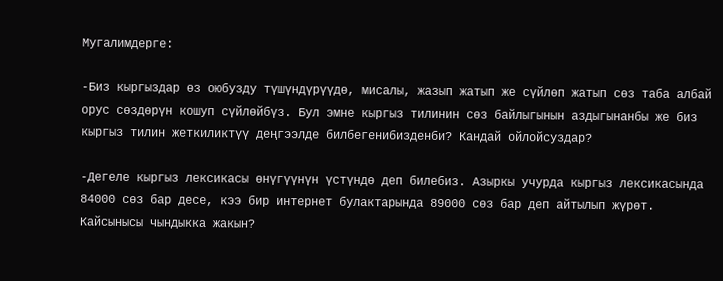Мугалимдерге:

-Биз кыргыздар өз оюбузду түшүндүрүүдө, мисалы, жазып жатып же сүйлөп жатып сөз таба албай орус сөздөрүн кошуп сүйлөйбүз. Бул эмне кыргыз тилинин сөз байлыгынын аздыгынанбы же биз кыргыз тилин жеткиликтүү деңгээлде билбегенибизденби? Кандай ойлойсуздар?

-Дегеле кыргыз лексикасы өнүгүүнүн үстүндө деп билебиз. Азыркы учурда кыргыз лексикасында 84000 сөз бар десе, кээ бир интернет булактарында 89000 сөз бар деп айтылып жүрөт. Кайсынысы чындыкка жакын?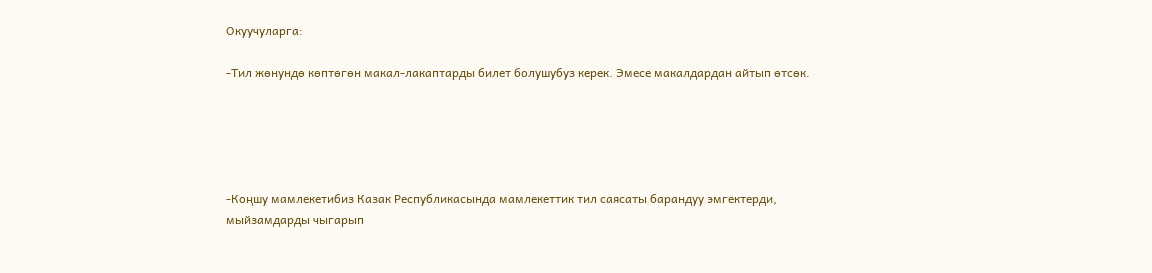Окуучуларга:

-Тил жөнундө көптөгөн макал-лакаптарды билет болушубуз керек. Эмесе макалдардан айтып өтсөк.





-Коңшу мамлекетибиз Казак Республикасында мамлекеттик тил саясаты барандуу эмгектерди, мыйзамдарды чыгарып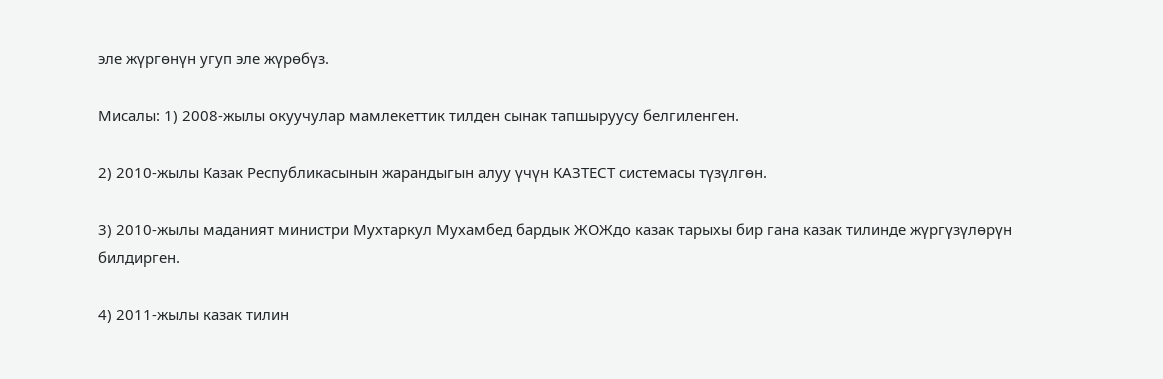эле жүргөнүн угуп эле жүрөбүз.

Мисалы: 1) 2008-жылы окуучулар мамлекеттик тилден сынак тапшыруусу белгиленген.

2) 2010-жылы Казак Республикасынын жарандыгын алуу үчүн КАЗТЕСТ системасы түзүлгөн.

3) 2010-жылы маданият министри Мухтаркул Мухамбед бардык ЖОЖдо казак тарыхы бир гана казак тилинде жүргүзүлөрүн билдирген.

4) 2011-жылы казак тилин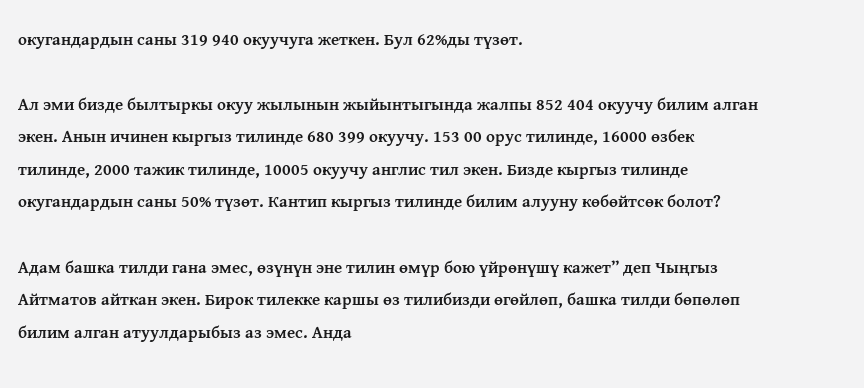окугандардын саны 319 940 окуучуга жеткен. Бул 62%ды түзөт.

Ал эми бизде былтыркы окуу жылынын жыйынтыгында жалпы 852 404 окуучу билим алган экен. Анын ичинен кыргыз тилинде 680 399 окуучу. 153 00 орус тилинде, 16000 өзбек тилинде, 2000 тажик тилинде, 10005 окуучу англис тил экен. Бизде кыргыз тилинде окугандардын саны 50% түзөт. Кантип кыргыз тилинде билим алууну көбөйтсөк болот?

Адам башка тилди гана эмес, өзүнүн эне тилин өмүр бою үйрөнүшү кажет” деп Чыңгыз Айтматов айткан экен. Бирок тилекке каршы өз тилибизди өгөйлөп, башка тилди бөпөлөп билим алган атуулдарыбыз аз эмес. Анда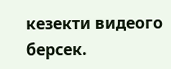кезекти видеого берсек.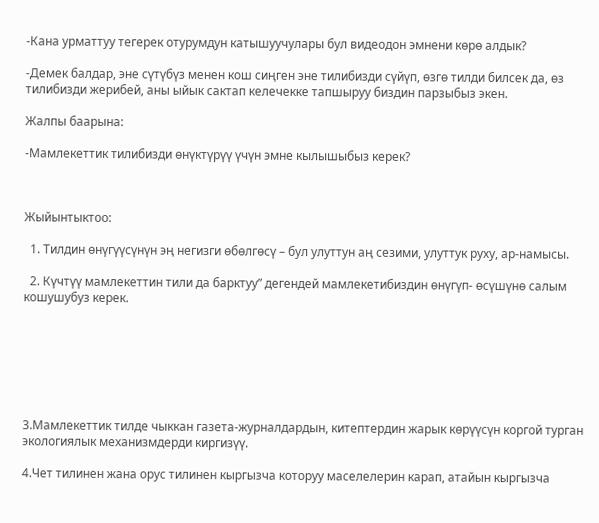-Кана урматтуу тегерек отурумдун катышуучулары бул видеодон эмнени көрө алдык?

-Демек балдар, эне сүтүбүз менен кош сиңген эне тилибизди сүйүп, өзгө тилди билсек да, өз тилибизди жерибей, аны ыйык сактап келечекке тапшыруу биздин парзыбыз экен.

Жалпы баарына:

-Мамлекеттик тилибизди өнүктүрүү үчүн эмне кылышыбыз керек?



Жыйынтыктоо:

  1. Тилдин өнүгүүсүнүн эң негизги өбөлгөсү – бул улуттун аң сезими, улуттук руху, ар-намысы.

  2. Күчтүү мамлекеттин тили да барктуу” дегендей мамлекетибиздин өнүгүп- өсүшүнө салым кошушубуз керек.







3.Мамлекеттик тилде чыккан газета-журналдардын, китептердин жарык көрүүсүн коргой турган экологиялык механизмдерди киргизүү.

4.Чет тилинен жана орус тилинен кыргызча которуу маселелерин карап, атайын кыргызча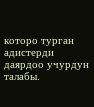которо турган адистерди даярдоо учурдун талабы.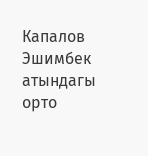Капалов Эшимбек атындагы орто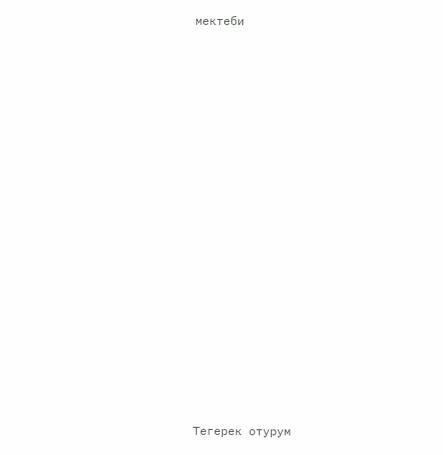мектеби

















Тегерек отурум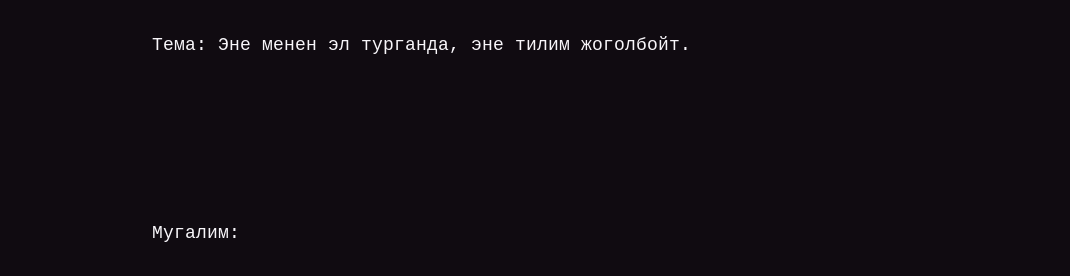Тема: Эне менен эл турганда, эне тилим жоголбойт.







Мугалим: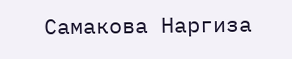Самакова Наргиза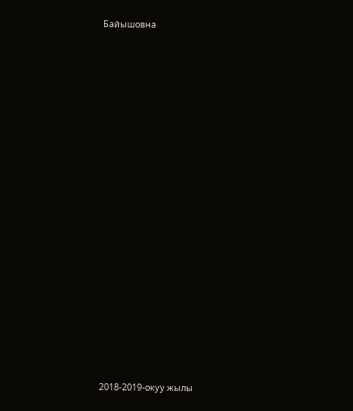Байышовна



















2018-2019-окуу жылы